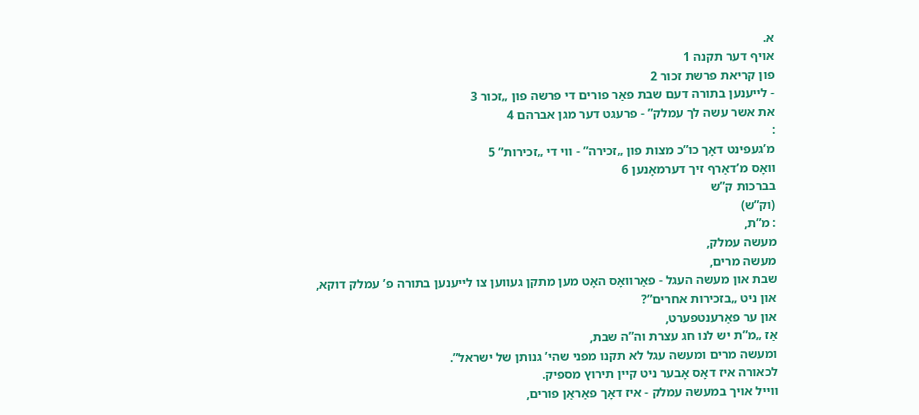א.
אויף דער תקנה 1
פון קריאת פרשת זכור 2
- לייענען בתורה דעם שבת פאַר פורים די פרשה פון „זכור 3
את אשר עשה לך עמלק” - פרעגט דער מגן אברהם 4
:
מ’געפינט דאָך כו”כ מצות פון „זכירה” - ווי די „זכירות” 5
וואָס מ’דאַרף זיך דערמאָנען 6
בברכות ק”ש
(וק”ש)
: מ”ת,
מעשה עמלק,
מעשה מרים,
שבת און מעשה העגל - פאַרוואָס האָט מען מתקן געווען צו לייענען בתורה פ’ עמלק דוקא,
און ניט „בזכירות אחרים”?
און ער פאַרענטפערט,
אַז „מ”ת יש לנו חג עצרת וה”ה שבת,
ומעשה מרים ומעשה עגל לא תקנו מפני שהי’ גנותן של ישראל”.
לכאורה איז דאָס אָבער ניט קיין תירוץ מספיק.
ווייל אויך במעשה עמלק - איז דאָך פאַראַן פורים,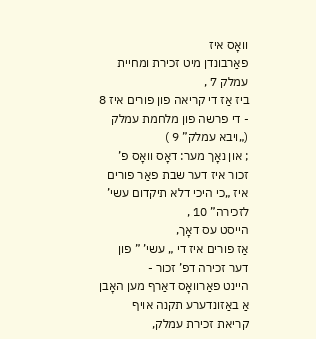וואָס איז
פאַרבונדן מיט זכירת ומחיית עמלק 7 ,
ביז אַז די קריאה פון פורים איז 8
- די פרשה פון מלחמת עמלק
(„ויבא עמלק” 9 )
; און נאָך מער: דאָס וואָס פ’ זכור איז דער שבת פאַר פורים איז „כי היכי דלא תיקדום עשי’ לזכירה” 10 ,
הייסט עס דאָך,
אַז פורים איז די „ עשי’ ” פון דער זכירה דפ’ זכור -
היינט פאַרוואָס דאַרף מען האָבן אַ באַזונדערע תקנה אויף קריאת זכירת עמלק,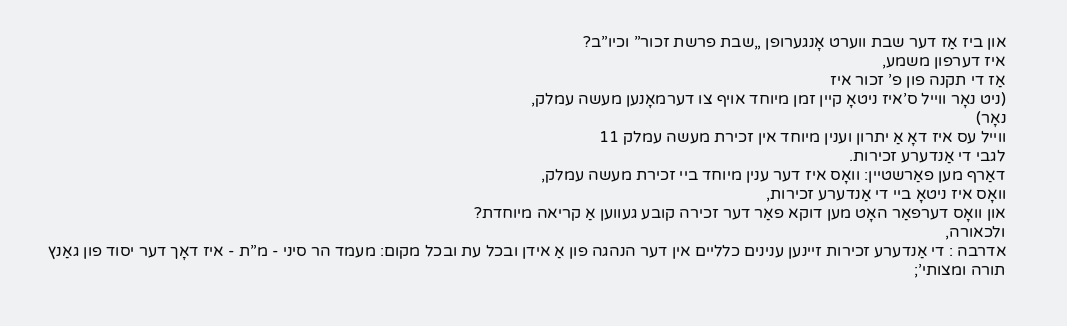און ביז אַז דער שבת ווערט אָנגערופן „שבת פרשת זכור” וכיו”ב?
איז דערפון משמע,
אַז די תקנה פון פ’ זכור איז
(ניט נאָר ווייל ס’איז ניטאָ קיין זמן מיוחד אויף צו דערמאָנען מעשה עמלק,
נאָר)
ווייל עס איז דאָ אַ יתרון וענין מיוחד אין זכירת מעשה עמלק 11
לגבי די אַנדערע זכירות.
דאַרף מען פאַרשטיין: וואָס איז דער ענין מיוחד ביי זכירת מעשה עמלק,
וואָס איז ניטאָ ביי די אַנדערע זכירות,
און וואָס דערפאַר האָט מען דוקא פאַר דער זכירה קובע געווען אַ קריאה מיוחדת?
ולכאורה,
אדרבה : די אַנדערע זכירות זיינען ענינים כלליים אין דער הנהגה פון אַ אידן ובכל עת ובכל מקום: מעמד הר סיני - מ”ת - איז דאָך דער יסוד פון גאַנץ תורה ומצותי’;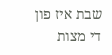שבת איז פון די מצות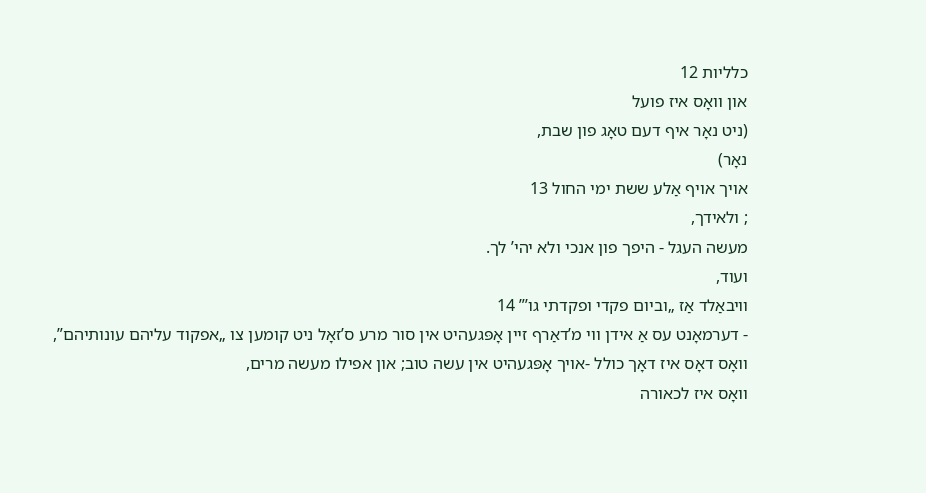כלליות 12
און וואָס איז פועל
(ניט נאָר איף דעם טאָג פון שבת,
נאָר)
אויך אויף אַלע ששת ימי החול 13
; ולאידך,
מעשה העגל - היפך פון אנכי ולא יהי’ לך.
ועוד,
וויבאַלד אַז „וביום פקדי ופקדתי גו’” 14
- דערמאָנט עס אַ אידן ווי מ’דאַרף זיין אָפּגעהיט אין סור מרע ס’זאָל ניט קומען צו „אפקוד עליהם עונותיהם”,
וואָס דאָס איז דאָך כולל -אויך אָפּגעהיט אין עשה טוב; און אפילו מעשה מרים,
וואָס איז לכאורה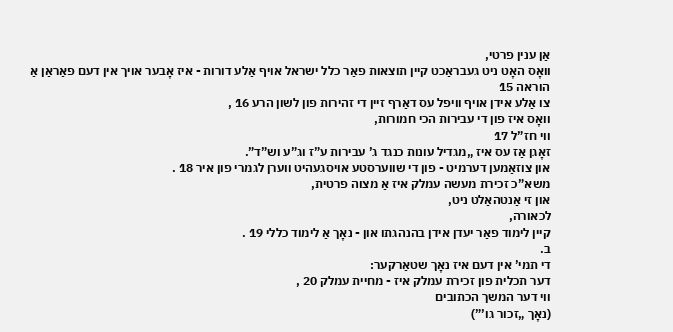אַן ענין פרטי,
וואָס האָט ניט געבראַכט קיין תוצאות פאַר כלל ישראל אויף אַלע דורות - איז אָבער אויך אין דעם פאַראַן אַ הוראה 15
צו אַלע אידן אויף וויפל עס דאַרף זיין די זהירות פון לשון הרע 16 ,
וואָס איז פון די עבירות הכי חמורות,
ווי חז”ל 17
זאָגן אַז עס איז „מגדיל עונות כנגד ג’ עבירות ע”ז וג”ע וש”ד”.
און צוזאַמען דערמיט - פון די שווערסטע אויסגעהיט ווערן לגמרי פון איר 18 .
משא”כ זכירת מעשה עמלק איז אַ מצוה פרטית,
און זי אַנטהאַלט ניט,
לכאורה,
קיין לימוד פאַר יעדן אידן בהנהגתו און - נאָך אַ לימוד כללי 19 .
ב.
די תמי’ אין דעם איז נאָך שטאַרקער:
דער תכלית פון זכירת עמלק איז - מחיית עמלק 20 ,
ווי דער המשך הכתובים
(נאָך „זכור גו’”)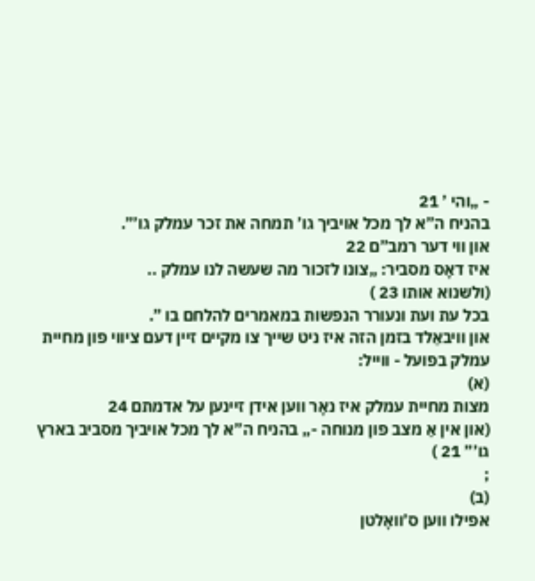- „והי ’ 21
בהניח ה”א לך מכל אויביך גו’ תמחה את זכר עמלק גו’”.
און ווי דער רמב”ם 22
איז דאָס מסביר: „צונו לזכור מה שעשה לנו עמלק ..
(ולשנוא אותו 23 )
בכל עת ועת ונעורר הנפשות במאמרים להלחם בו ”.
און וויבאַלד בזמן הזה איז ניט שייך צו מקיים זיין דעם ציווי פון מחיית עמלק בפועל - ווייל:
(א)
מצות מחיית עמלק איז נאָר ווען אידן זיינען על אדמתם 24
(און אין אַ מצב פון מנוחה -„ בהניח ה”א לך מכל אויביך מסביב בארץ גו’” 21 )
;
(ב)
אפילו ווען ס’וואָלטן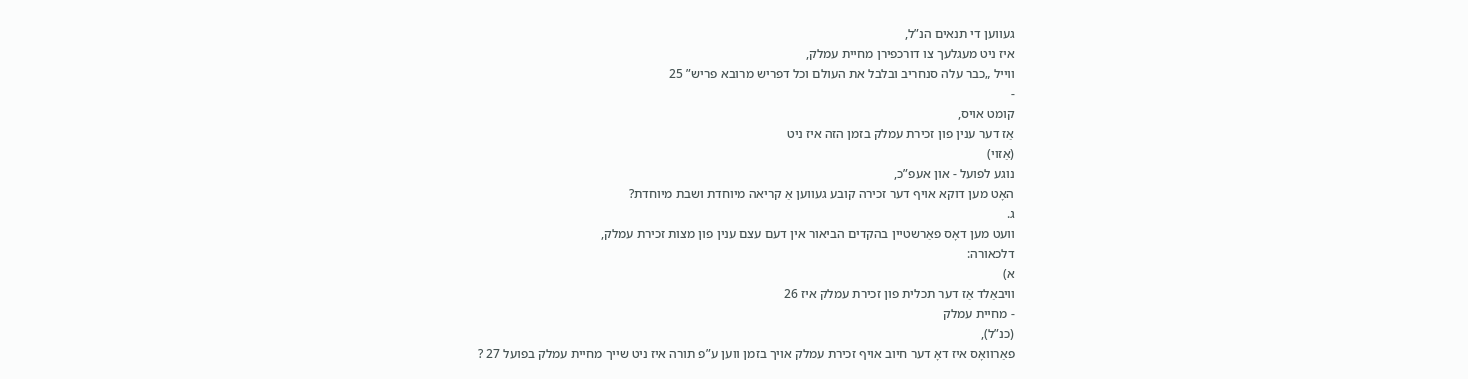געווען די תנאים הנ”ל,
איז ניט מעגלעך צו דורכפירן מחיית עמלק,
ווייל „כבר עלה סנחריב ובלבל את העולם וכל דפריש מרובא פריש” 25
-
קומט אויס,
אַז דער ענין פון זכירת עמלק בזמן הזה איז ניט
(אַזוי)
נוגע לפועל - און אעפ”כ,
האָט מען דוקא אויף דער זכירה קובע געווען אַ קריאה מיוחדת ושבת מיוחדת?
ג.
וועט מען דאָס פאַרשטיין בהקדים הביאור אין דעם עצם ענין פון מצות זכירת עמלק,
דלכאורה:
א)
וויבאַלד אַז דער תכלית פון זכירת עמלק איז 26
- מחיית עמלק
(כנ”ל),
פאַרוואָס איז דאָ דער חיוב אויף זכירת עמלק אויך בזמן ווען ע”פ תורה איז ניט שייך מחיית עמלק בפועל 27 ?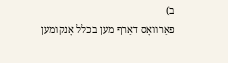ב)
פאַרוואָס דאַרף מען בכלל אָנקומען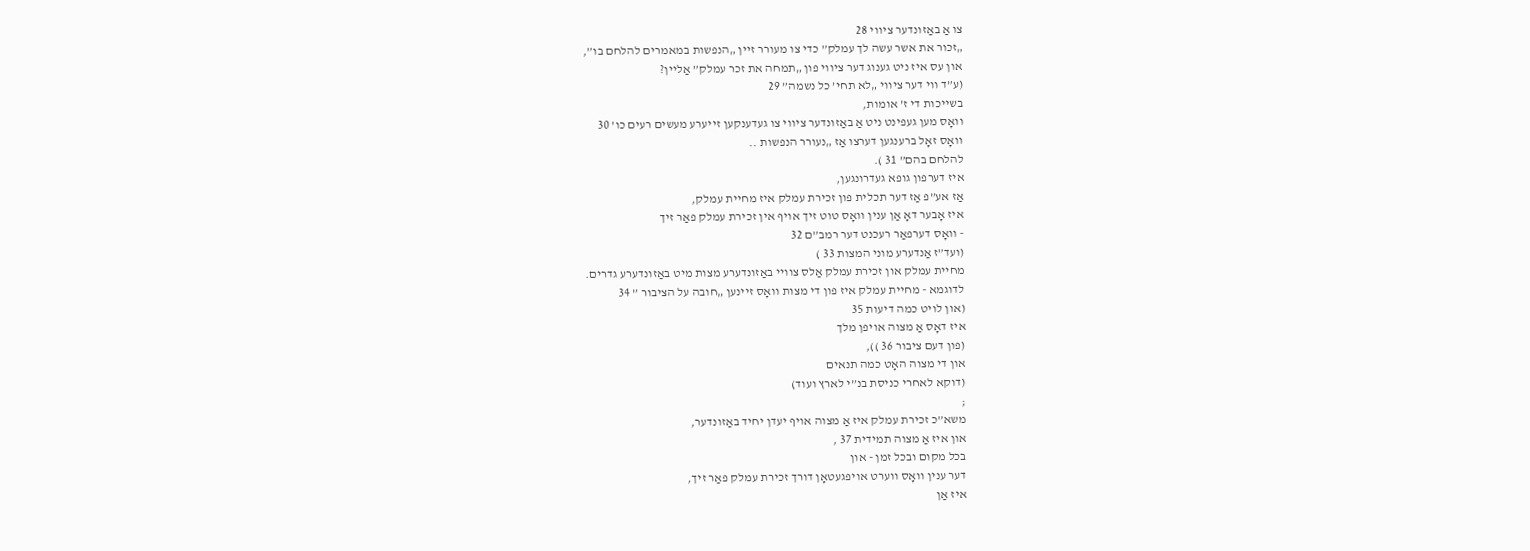צו אַ באַזונדער ציווי 28
„זכור את אשר עשה לך עמלק” כדי צו מעורר זיין „הנפשות במאמרים להלחם בו”,
און עס איז ניט גענוג דער ציווי פון „תמחה את זכר עמלק” אַליין?
(ע”ד ווי דער ציווי „לא תחי’ כל נשמה” 29
בשייכות די ז’ אומות,
וואָס מען געפינט ניט אַ באַזונדער ציווי צו געדענקען זייערע מעשים רעים כו’ 30
וואָס זאָל ברענגען דערצו אַז „נעורר הנפשות ..
להלחם בהם” 31 ).
איז דערפון גופא געדרונגען,
אַז אע”פ אַז דער תכלית פון זכירת עמלק איז מחיית עמלק,
איז אָבער דאָ אַן ענין וואָס טוט זיך אויף אין זכירת עמלק פאַר זיך
- וואָס דערפאַר רעכנט דער רמב”ם 32
(ועד”ז אַנדערע מוני המצות 33 )
מחיית עמלק און זכירת עמלק אַלס צוויי באַזונדערע מצות מיט באַזונדערע גדרים.
לדוגמא - מחיית עמלק איז פון די מצות וואָס זיינען „חובה על הציבור ” 34
(און לויט כמה דיעות 35
איז דאָס אַ מצוה אויפן מלך
(פון דעם ציבור 36 )),
און די מצוה האָט כמה תנאים
(דוקא לאחרי כניסת בנ”י לארץ ועוד)
;
משא”כ זכירת עמלק איז אַ מצוה אויף יעדן יחיד באַזונדער,
און איז אַ מצוה תמידית 37 ,
בכל מקום ובכל זמן - און
דער ענין וואָס ווערט אויפגעטאָן דורך זכירת עמלק פאַר זיך,
איז אַן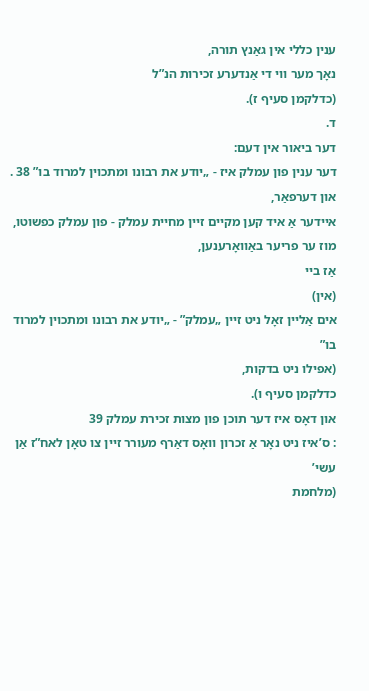ענין כללי אין גאַנץ תורה,
נאָך מער ווי די אַנדערע זכירות הנ”ל
(כדלקמן סעיף ז).
ד.
דער ביאור אין דעם:
דער ענין פון עמלק איז - „יודע את רבונו ומתכוין למרוד בו” 38 .
און דערפאַר,
איידער אַ איד קען מקיים זיין מחיית עמלק - פון עמלק כפשוטו,
מוז ער פריער באַוואָרענען,
אַז ביי
(אין)
אים אַליין זאָל ניט זיין „עמלק” - „יודע את רבונו ומתכוין למרוד בו”
(אפילו ניט בדקות,
כדלקמן סעיף ו).
און דאָס איז דער תוכן פון מצות זכירת עמלק 39
: ס’איז ניט נאָר אַ זכרון וואָס דאַרף מעורר זיין צו טאָן לאח”ז אַן עשי’
(מלחמת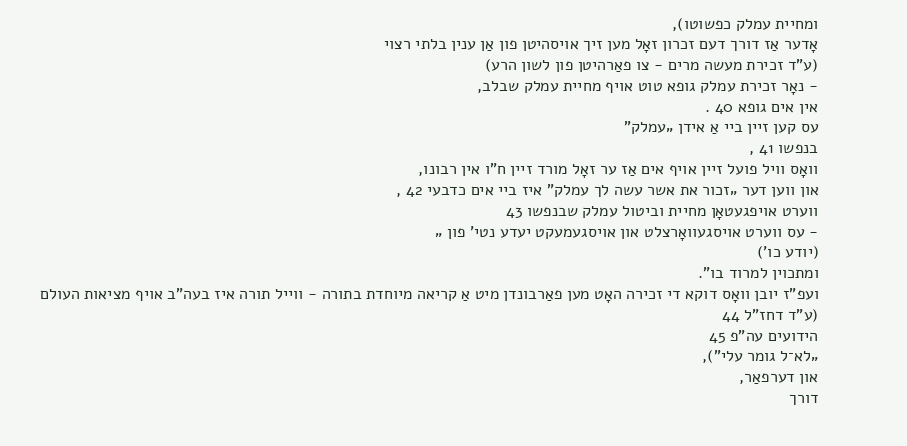ומחיית עמלק כפשוטו),
אָדער אַז דורך דעם זכרון זאָל מען זיך אויסהיטן פון אַן ענין בלתי רצוי
(ע”ד זכירת מעשה מרים - צו פאַרהיטן פון לשון הרע)
- נאָר זכירת עמלק גופא טוט אויף מחיית עמלק שבלב,
אין אים גופא 40 .
עס קען זיין ביי אַ אידן „עמלק”
בנפשו 41 ,
וואָס וויל פועל זיין אויף אים אַז ער זאָל מורד זיין ח”ו אין רבונו,
און ווען דער „זכור את אשר עשה לך עמלק” איז ביי אים כדבעי 42 ,
ווערט אויפגעטאָן מחיית וביטול עמלק שבנפשו 43
- עס ווערט אויסגעוואָרצלט און אויסגעמעקט יעדע נטי’ פון „
(יודע כו’)
ומתכוין למרוד בו”.
ועפ”ז יובן וואָס דוקא די זכירה האָט מען פאַרבונדן מיט אַ קריאה מיוחדת בתורה - ווייל תורה איז בעה”ב אויף מציאות העולם
(ע”ד דחז”ל 44
הידועים עה”פ 45
„לא־ל גומר עלי”),
און דערפאַר,
דורך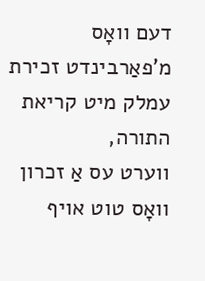דעם וואָס מ’פאַרבינדט זכירת עמלק מיט קריאת התורה,
ווערט עס אַ זכרון וואָס טוט אויף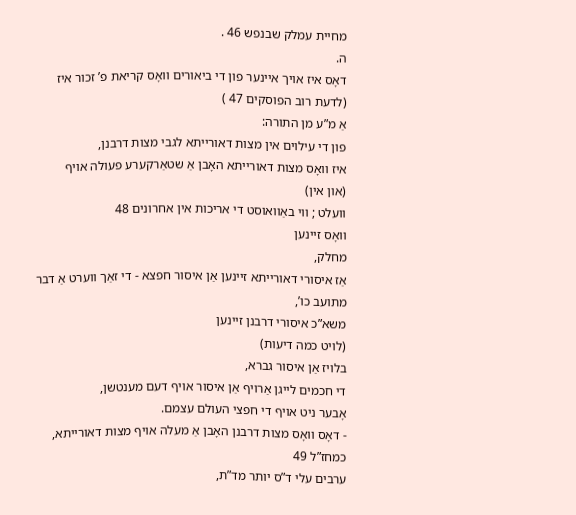מחיית עמלק שבנפש 46 .
ה.
דאָס איז אויך איינער פון די ביאורים וואָס קריאת פ’ זכור איז
(לדעת רוב הפוסקים 47 )
אַ מ”ע מן התורה:
פון די עילוים אין מצות דאורייתא לגבי מצות דרבנן,
איז וואָס מצות דאורייתא האָבן אַ שטאַרקערע פעולה אויף
(און אין)
וועלט ; ווי באַוואוסט די אריכות אין אחרונים 48
וואָס זיינען
מחלק,
אַז איסורי דאורייתא זיינען אַן איסור חפצא - די זאַך ווערט אַ דבר מתועב כו’,
משא”כ איסורי דרבנן זיינען
(לויט כמה דיעות)
בלויז אַן איסור גברא,
די חכמים לייגן אַרויף אַן איסור אויף דעם מענטשן,
אָבער ניט אויף די חפצי העולם עצמם.
- דאָס וואָס מצות דרבנן האָבן אַ מעלה אויף מצות דאורייתא,
כמחז”ל 49
ערבים עלי ד”ס יותר מד”ת,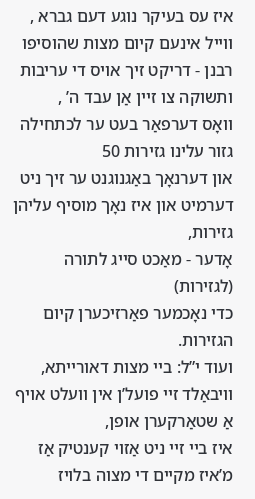איז עס בעיקר נוגע דעם גברא ,
ווייל אינעם קיום מצות שהוסיפו רבנן - דריקט זיך אויס די עריבות ותשוקה צו זיין אַן עבד ה’ ,
וואָס דערפאַר בעט ער לכתחילה גזור עלינו גזירות 50
און דערנאָך באַגנוגנט ער זיך ניט דערמיט און איז נאָך מוסיף עליהן גזירות,
אָדער - מאַכט סייג לתורה
(לגזירות)
כדי נאָכמער פאַרזיכערן קיום הגזירות.
ועוד י”ל: ביי מצות דאורייתא,
וויבאַלד זיי פועל’ן אין וועלט אויף אַ שטאַרקערן אופן,
איז ביי זיי ניט אַזוי קענטיק אַז מ’איז מקיים די מצוה בלויז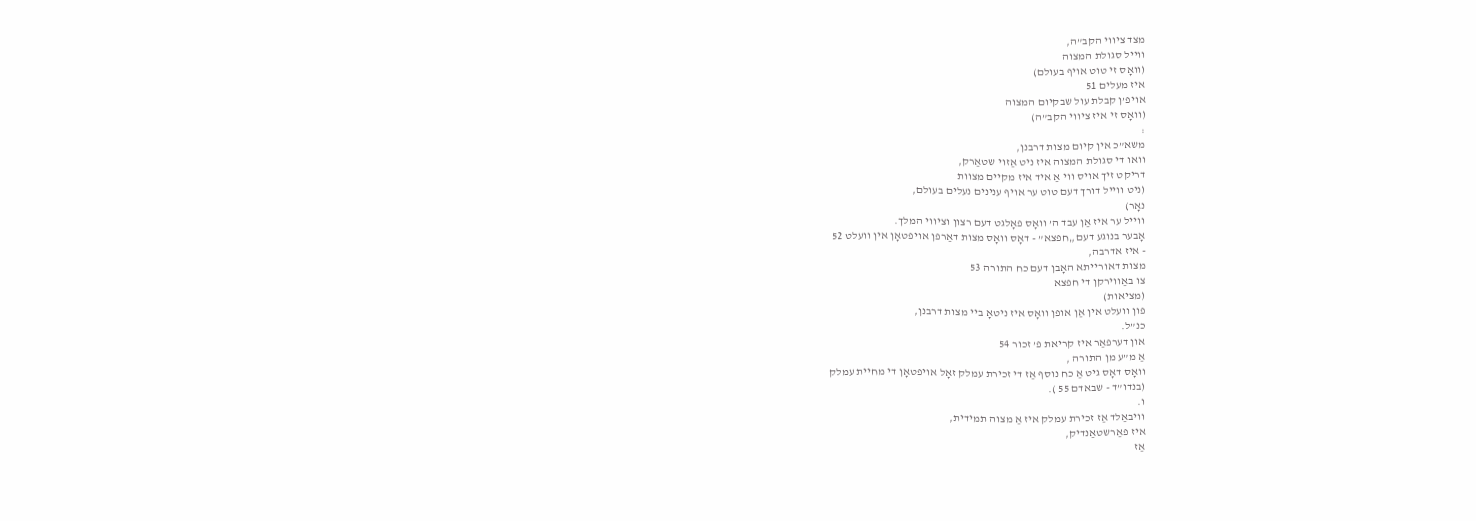מצד ציווי הקב”ה,
ווייל סגולת המצוה
(וואָס זי טוט אויף בעולם)
איז מעלים 51
אויפ’ן קבלת עול שבקיום המצוה
(וואָס זי איז ציווי הקב”ה)
:
משא”כ אין קיום מצות דרבנן,
וואו די סגולת המצוה איז ניט אַזוי שטאַרק,
דריקט זיך אויס ווי אַ איד איז מקיים מצוות
(ניט ווייל דורך דעם טוט ער אויף ענינים נעלים בעולם,
נאָר)
ווייל ער איז אַן עבד ה’ וואָס פאָלגט דעם רצון וציווי המלך.
אָבער בנוגע דעם „חפצא” - דאָס וואָס מצות דאַרפן אויפטאָן אין וועלט 52
- איז אדרבה,
מצות דאורייתא האָבן דעם כח התורה 53
צו באַווירקן די חפצא
(מציאות)
פון וועלט אין אַן אופן וואָס איז ניטאָ ביי מצות דרבנן,
כנ”ל.
און דערפאַר איז קריאת פ’ זכור 54
אַ מ”ע מן התורה ,
וואָס דאָס גיט אַ כח נוסף אַז די זכירת עמלק זאָל אויפטאָן די מחיית עמלק
(בנדו”ד - שבאדם 55 ).
ו.
וויבאַלד אַז זכירת עמלק איז אַ מצוה תמידית,
איז פאַרשטאַנדיק,
אַז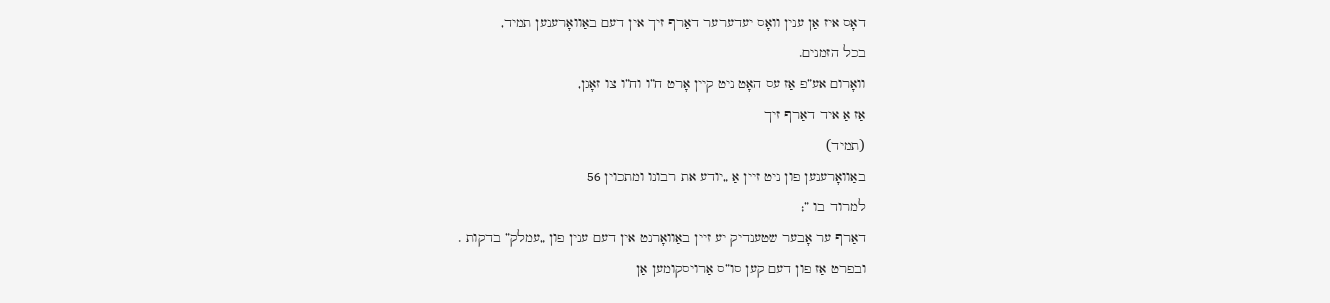דאָס איז אַן ענין וואָס יעדערער דאַרף זיך אין דעם באַוואָרענען תמיד,
בכל הזמנים.
וואָרום אע”פ אַז עס האָט ניט קיין אָרט ח”ו וח”ו צו זאָגן,
אַז אַ איד דאַרף זיך
(תמיד)
באַוואָרענען פון ניט זיין אַ „יודע את רבונו ומתכוין 56
למרוד בו ”;
דאַרף ער אָבער שטענדיק יע זיין באַוואָרנט אין דעם ענין פון „עמלק” בדקות .
ובפרט אַז פון דעם קען סו”ס אַרויסקומען אַן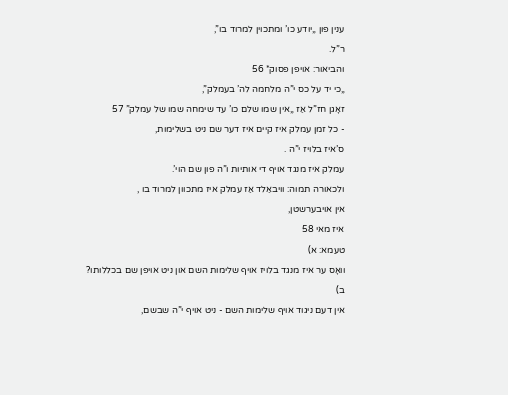ענין פון „יודע כו’ ומתכוין למרוד בו”,
ר”ל.
והביאור: אויפן פסוק* 56
„כי יד על כס י”ה מלחמה לה’ בעמלק”,
זאָגן חז”ל אַז „אין שמו שלם כו’ עד שימחה שמו של עמלק” 57
- כל זמן עמלק איז קיים איז דער שם ניט בשלימות,
ס’איז בלויז י”ה .
עמלק איז מנגד אויף די אותיות ו”ה פון שם הוי’.
ולכאורה תמוה: וויבאַלד אַז עמלק איז מתכוון למרוד בו ,
אין אויבערשטן,
איז מאי 58
טעמא: א)
וואָס ער איז מנגד בלויז אויף שלימות השם און ניט אויפן שם בכללותו?
ב)
אין דעם ניגוד אויף שלימות השם - ניט אויף י”ה שבשם,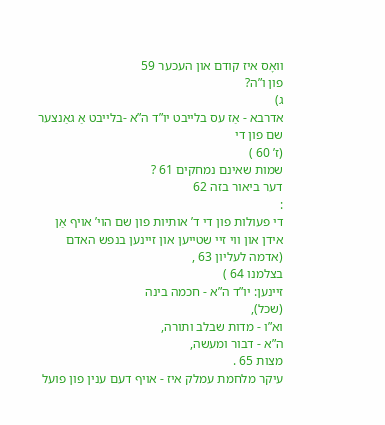וואָס איז קודם און העכער 59
פון ו”ה?
ג)
אדרבא - אַז עס בלייבט יו”ד ה”א -בלייבט אַ גאַנצער שם פון די
(ז’ 60 )
שמות שאינם נמחקים 61 ?
דער ביאור בזה 62
:
די פעולות פון די ד’ אותיות פון שם הוי’ אויף אַן אידן און ווי זיי שטייען און זיינען בנפש האדם
(אדמה לעליון 63 ,
בצלמנו 64 )
זיינען: יו”ד ה”א - חכמה בינה
(שכל),
וא”ו - מדות שבלב ותורה,
ה”א - דבור ומעשה,
מצות 65 .
עיקר מלחמת עמלק איז - אויף דעם ענין פון פועל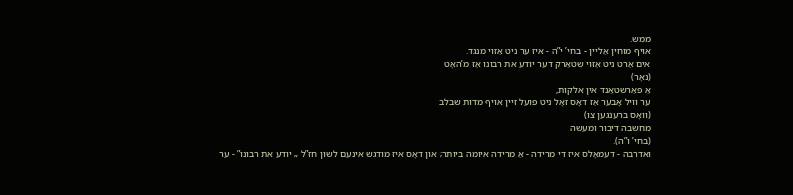ממש.
אויף מוחין אַליין - בחי’ י”ה - איז ער ניט אַזוי מנגד.
אים אַרט ניט אַזוי שטאַרק דער יודע את רבונו אַז מ’האָט
(נאָר)
אַ פאַרשטאַנד אין אלקות,
ער וויל אָבער אַז דאָס זאָל ניט פועל זיין אויף מדות שבלב
(וואָס ברענגען צו)
מחשבה דיבור ומעשה
(בחי’ ו”ה).
ואדרבה - דעמאָלס איז די מרידה - אַ מרידה איומה ביותר; און דאָס איז מודגש אינעם לשון חז”ל „ יודע את רבונו” - ער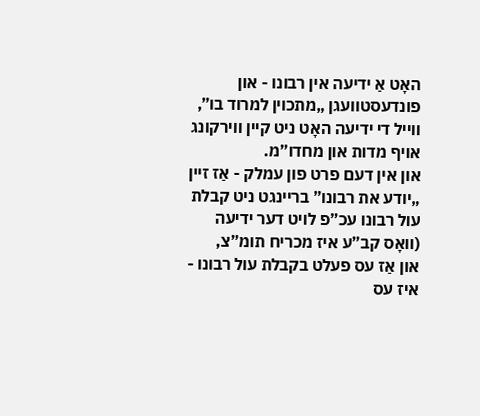האָט אַ ידיעה אין רבונו - און פונדעסטוועגן „מתכוין למרוד בו”,
ווייל די ידיעה האָט ניט קיין ווירקונג אויף מדות און מחדו”מ.
און אין דעם פרט פון עמלק - אַז זיין „יודע את רבונו” בריינגט ניט קבלת עול רבונו עכ”פ לויט דער ידיעה
(וואָס קב”ע איז מכריח תומ”צ,
און אַז עס פעלט בקבלת עול רבונו - איז עס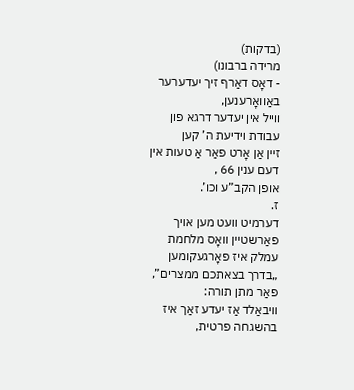(בדקות)
מרידה ברבונו)
- דאָס דאַרף זיך יעדערער באַוואָרענען,
ווייל אין יעדער דרגא פון עבודת וידיעת ה’ קען
זיין אַן אָרט פאַר אַ טעות אין דעם ענין 66 ,
אופן הקב”ע וכו’.
ז.
דערמיט וועט מען אויך פאַרשטיין וואָס מלחמת עמלק איז פאָרגעקומען „בדרך בצאתכם ממצרים”,
פאַר מתן תורה:
וויבאַלד אַז יעדע זאַך איז בהשגחה פרטית,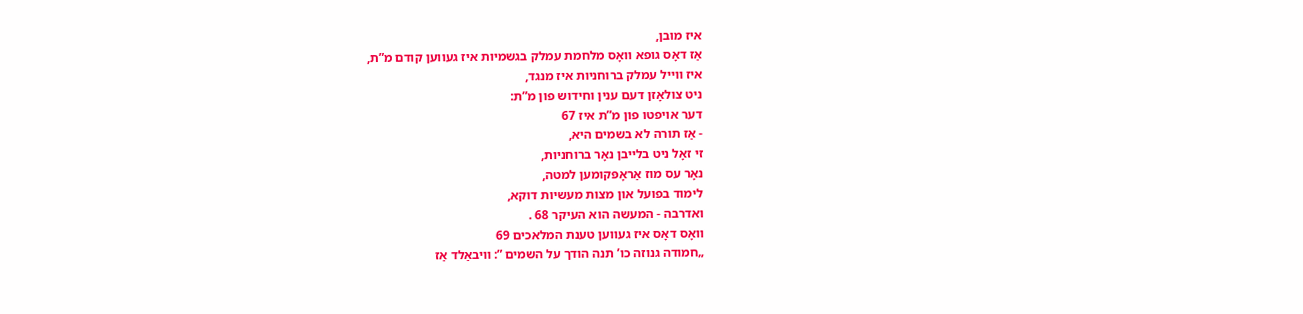איז מובן,
אַז דאָס גופא וואָס מלחמת עמלק בגשמיות איז געווען קודם מ”ת,
איז ווייל עמלק ברוחניות איז מנגד,
ניט צולאָזן דעם ענין וחידוש פון מ”ת:
דער אויפטו פון מ”ת איז 67
- אַז תורה לא בשמים היא,
זי זאָל ניט בלייבן נאָר ברוחניות,
נאָר עס מוז אַראָפּקומען למטה,
לימוד בפועל און מצות מעשיות דוקא,
ואדרבה - המעשה הוא העיקר 68 .
וואָס דאָס איז געווען טענת המלאכים 69
„חמודה גנוזה כו’ תנה הודך על השמים ”: וויבאַלד אַז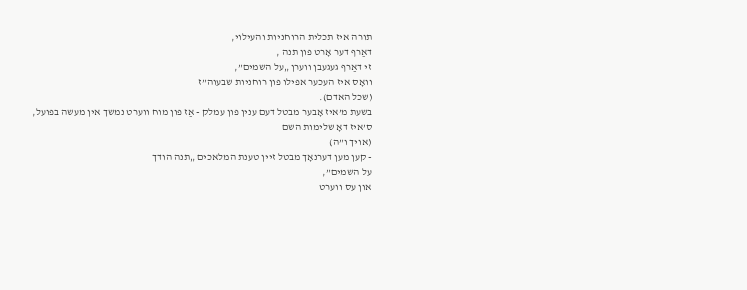תורה איז תכלית הרוחניות והעילוי,
דאַרף דער אָרט פון תנה ,
זי דאַרף געגעבן ווערן „על השמים”,
וואָס איז העכער אפילו פון רוחניות שבעוה”ז
(שכל האדם).
בשעת מ’איז אָבער מבטל דעם ענין פון עמלק - אַז פון מוח ווערט נמשך אין מעשה בפועל,
ס’איז דאָ שלימות השם
(אויך ו”ה)
- קען מען דערנאָך מבטל זיין טענת המלאכים „תנה הודך
על השמים”,
און עס ווערט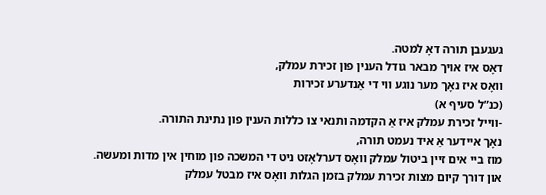געגעבן תורה דאָ למטה.
דאָס איז אויך מבאר גודל הענין פון זכירת עמלק,
וואָס איז נאָך מער נוגע ווי די אַנדערע זכירות
(כנ”ל סעיף א)
-ווייל זכירת עמלק איז אַ הקדמה ותנאי צו כללות הענין פון נתינת התורה.
נאָך איידער אַ איד נעמט תורה,
מוז ביי אים זיין ביטול עמלק וואָס דערלאָזט ניט די המשכה פון מוחין אין מדות ומעשה.
און דורך קיום מצות זכירת עמלק בזמן הגלות וואָס איז מבטל עמלק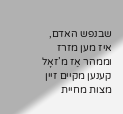שבנפש האדם,
איז מען מזרז וממהר אַז מ’זאָל קענען מקיים זיין מצות מחיית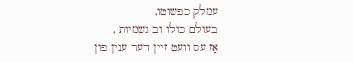עמלק כפשוטו,
בעולם כולו וב גשמיות ,
אַז עס וועט זיין דער ענין פון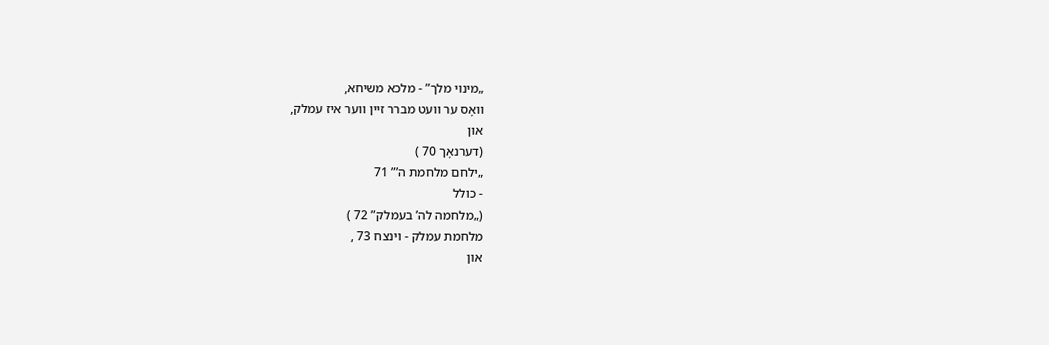„מינוי מלך” - מלכא משיחא,
וואָס ער וועט מברר זיין ווער איז עמלק,
און
(דערנאָך 70 )
„ילחם מלחמת ה’” 71
- כולל
(„מלחמה לה’ בעמלק” 72 )
מלחמת עמלק - וינצח 73 ,
און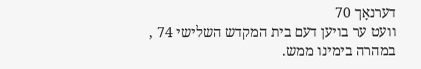דערנאָך 70
וועט ער בויען דעם בית המקדש השלישי 74 ,
במהרה בימינו ממש.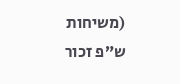(משיחות ש”פ זכור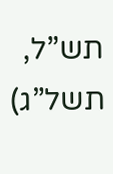תש”ל,
תשל”ג)